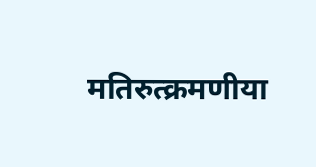मतिरुत्क्रमणीया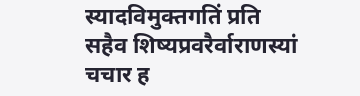स्यादविमुक्तगतिं प्रति
सहैव शिष्यप्रवरैर्वाराणस्यां चचार ह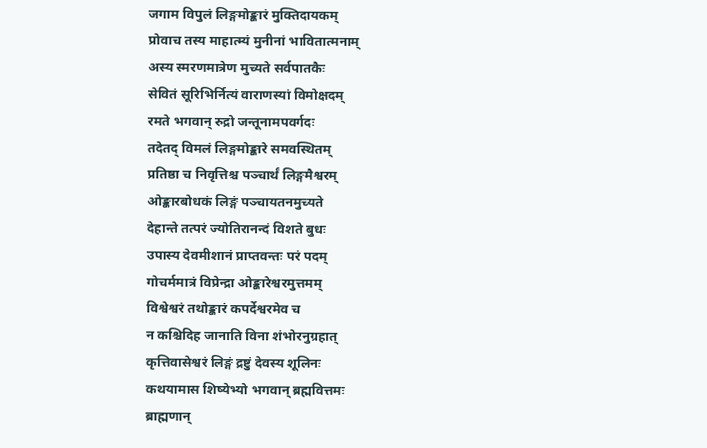जगाम विपुलं लिङ्गमोङ्कारं मुक्तिदायकम्
प्रोवाच तस्य माहात्म्यं मुनीनां भावितात्मनाम्
अस्य स्मरणमात्रेण मुच्यते सर्वपातकैः
सेवितं सूरिभिर्नित्यं वाराणस्यां विमोक्षदम्
रमते भगवान् रुद्रो जन्तूनामपवर्गदः
तदेतद् विमलं लिङ्गमोङ्कारे समवस्थितम्
प्रतिष्ठा च निवृत्तिश्च पञ्चार्थं लिङ्गमैश्वरम्
ओङ्कारबोधकं लिङ्गं पञ्चायतनमुच्यते
देहान्ते तत्परं ज्योतिरानन्दं विशते बुधः
उपास्य देवमीशानं प्राप्तवन्तः परं पदम्
गोचर्ममात्रं विप्रेन्द्रा ओङ्कारेश्वरमुत्तमम्
विश्वेश्वरं तथोङ्कारं कपर्देश्वरमेव च
न कश्चिदिह जानाति विना शंभोरनुग्रहात्
कृत्तिवासेश्वरं लिङ्गं द्रष्टुं देवस्य शूलिनः
कथयामास शिष्येभ्यो भगवान् ब्रह्मवित्तमः
ब्राह्मणान्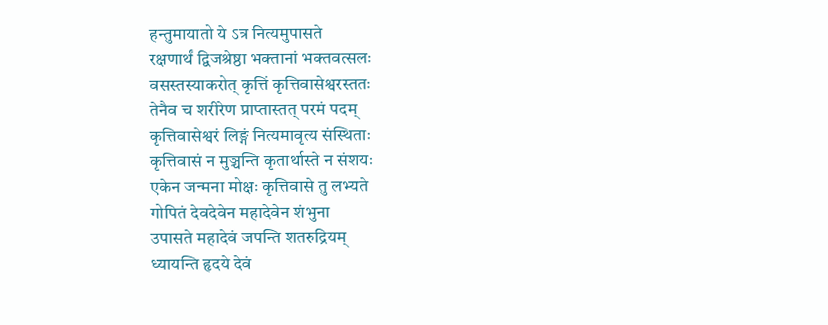हन्तुमायातो ये ऽत्र नित्यमुपासते
रक्षणार्थं द्विजश्रेष्ठा भक्तानां भक्तवत्सलः
वसस्तस्याकरोत् कृत्तिं कृत्तिवासेश्वरस्ततः
तेनैव च शरीरेण प्राप्तास्तत् परमं पदम्
कृत्तिवासेश्वरं लिङ्गं नित्यमावृत्य संस्थिताः
कृत्तिवासं न मुञ्चन्ति कृतार्थास्ते न संशयः
एकेन जन्मना मोक्षः कृत्तिवासे तु लभ्यते
गोपितं देवदेवेन महादेवेन शंभुना
उपासते महादेवं जपन्ति शतरुद्रियम्
ध्यायन्ति हृदये देवं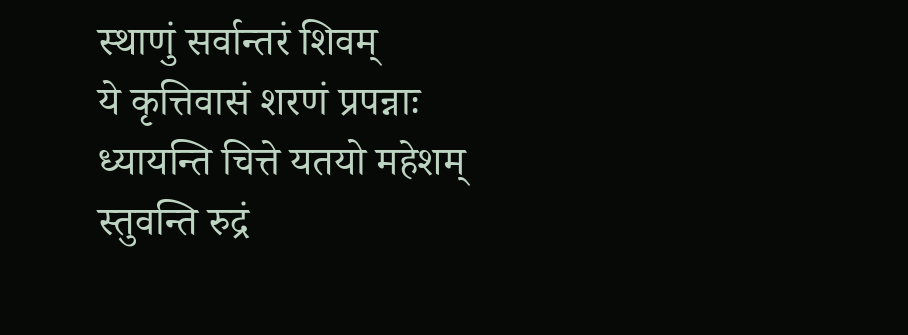स्थाणुं सर्वान्तरं शिवम्
ये कृत्तिवासं शरणं प्रपन्नाः
ध्यायन्ति चित्ते यतयो महेशम्
स्तुवन्ति रुद्रं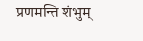प्रणमन्ति शंभुम्